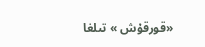«قورقۇش » تىلغا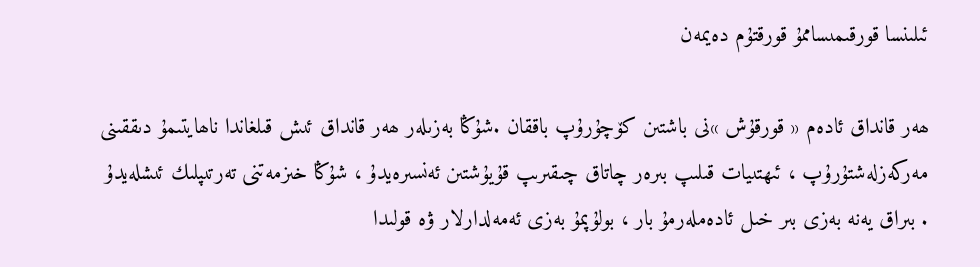ئىلىنسا قورقىمىساممۇ قورقتۇم دەيمەن

ھەر قانداق ئادەم « قورقۇش »نى باشتىن كۆچۇرۇپ باققان .شۇڭا بەزىلەر ھەر قانداق ئىش قىلغاندا ناھايتىمۇ دىققىنى مەركەزلەشتۇرۇپ ، ئىھتىيات قىلىپ بىرەر چاتاق چىقىرىپ قۇيۇشتىن ئەنسىرەيدۇ ، شۇڭا خىزمەتنى تەرتىپلىك ئىشلەيدۇ . بىراق يەنە بەزى بىر خىل ئادەملەرمۇ بار ، بولۇپمۇ بەزى ئەمەلدارلار ۋە قولىدا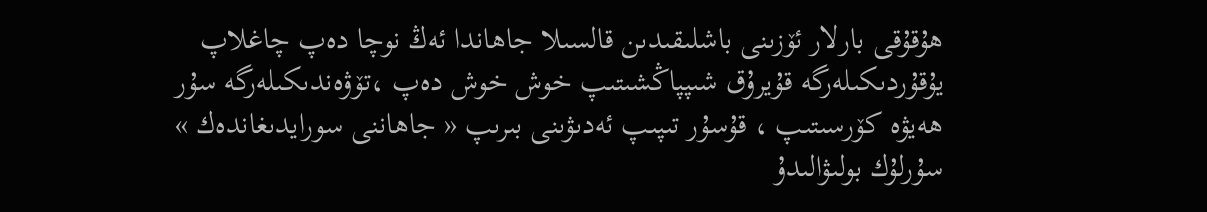ھۇقۇقى بارلار ئۆزىنى باشلىقىدىن قالسىلا جاھاندا ئەڭ نوچا دەپ چاغلاپ يۇقۇردىكىلەرگە قۇيرۇق شىپپاڭشىتىپ خوش خوش دەپ ،تۆۋەندىكىلەرگە سۇر ھەيۋە كۆرسىتىپ ، قۇسۇر تىپىپ ئەدىۋىنى بىرىپ « جاھاننى سورايدىغاندەك » سۇرلۇك بولىۋالىدۇ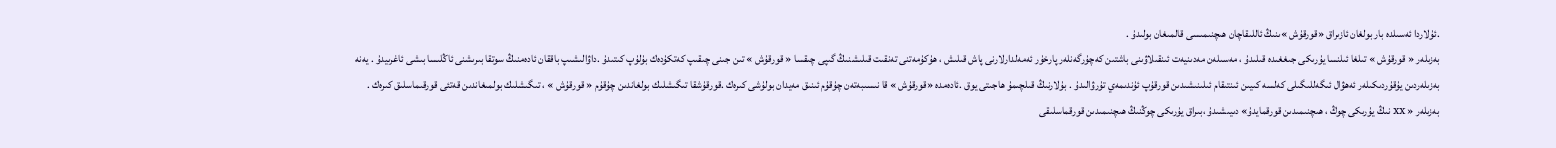.ئۇلاردا ئەسىلدە بار بولغان ئازىراق «قورقۇش »ىنىڭ ئاللىقاچان ھىچنىمىسى قالمىغان بولىدۇ .
بەزىلەر « قورقۇش » تىلغا ئىلنسا يۇرىكى جىغغىدە قىلىدۇ ، مەسىلەن مەدىنيەت ئىنقىلاۋىنى باشتىن كەچۇرگەنلەر پارخۇر ئەمەلدارلارنى پاش قىلىش ، ھۇكۇمەتنى تەنقىت قىلىشنىڭ گىپى چىقسا « قورقۇش » تىن جىنى چىقىپ كەتكۇدەك بۇلۇپ كىتىدۇ .داۋالىشىپ باققان ئادەمنىڭ سوتقا بىرىشنى ئاڭلىسا بىشى ئاغرىيدۇ . يەنە بەزىلەردىن يۇقۇردىكىلەر ئەھۋال ئىگەللىگىلى كەلسە كىيىن ئىنتىقام ئىلىنىشىدىن قورقۇپ ئۇندىمەي تۇرۋالىدۇ . بۇلارنىڭ قىلچىمۇ ھاجىتى يوق .ئادەمدە «قورقۇش » قا نىسىبەتەن چۇقۇم ئىنىق مەيدان بولۇشى كىرەك .قورقۇشقا تىگىشلىك بولغاندىن چۇقۇم « قورقۇش » ، تىگىشلىك بولمىغاندىن قەتئى قورقىماسلىق كىرەك .
بەزىلەر « xx نىڭ يۇرىكى چوڭ ، ھىچنىمىدىن قورقمايدۇ» دىيىشىدۇ ،بىراق يۇرىكى چوڭنىڭ ھىچنىمىدىن قورقماسلىقى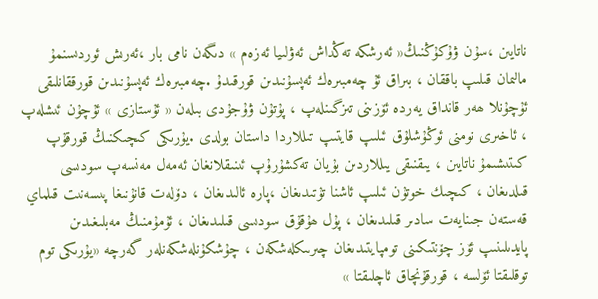ناتايىن ،سۇن ۋۇكۇڭنىڭ« ئەرشكە تەڭداش ئەۋلىيا ئەزەم » دىگەن نامى بار ،ئەرىش ئوردىسنمۇ مالىمان قىلىپ باققان ، بىراق ئۇ چەمبىرەك ئەپسۇنىدىن قورقىدۇ .چەمبىرەك ئەپسۇنىدىن قورققانلىقى ئۇچۇنلا ھەر قانداق يەردە ئۆزىنى تىزگىنلەپ ، پۇتۇن ۋۇجۇدى بىلەن « ئۇستازى » ئۇچۇن ئىشلەپ ، ئاخىرى نومنى ئوڭۇشلۇق ئىلىپ قايتىپ تىللاردا داستان بولدى .يۇرىكى كىچىكنىڭ قورقۇپ كىتىشىمۇ ناتايىن ، يىقنىقى يىللاردىن بۇيان تەكشۇرۇپ ئىنىقلانغان ئەمەل مەنسەپ سودىسى قىلدىغان ، كىچىك خوتۇن ئىلىپ ئاشنا تۇتىدىغان ،پارە ئالىدىغان ، دۆلەت قانۇنىغا پىسەنىت قىلماي قەستەن جىنايەت سادىر قىلىدىغان ، پۇل ھۇقۇق سودىسى قىلىدىغان ، ئۇمۇمنىڭ مەبلىغىدىن پايدىلىنىپ ئۆز چۆنتىكىنى تومپايتىدىغان چىرىىكلەشكەن ، چۇشكۇنلەشكەنلەر گەرچە «يۇرىكى توم توقلىقتا ئۆلسە ، قورقۇنچاق ئاچلىقتا »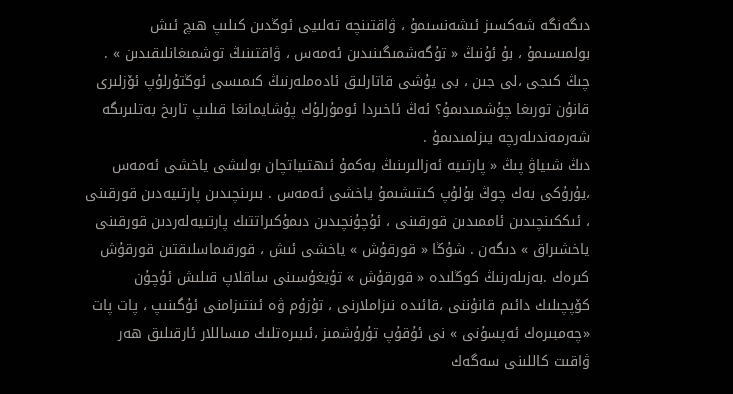دىگەنگە شەكسىز ئىشەنسىمۇ ، ۋاقتىنچە تەلىيى ئوڭدىن كىلىپ ھىچ ئىش بولمىسىمۇ ، بۇ ئۇنىڭ « تۇگەشمىگىنىدىن ئەمەس ، ۋاقتىنىڭ توشمىغانلىقىدىن » . چىڭ كىجى ،لى جىن ، بى يۇشى قاتارلىق ئادەملەرنىڭ كىمىسى ئوڭتۇرلۇپ ئۆزلىرى قانۇن تورىغا چۇشمىدىمۇ؟ ئەڭ ئاخىردا ئومۇرلۇك پۇشايمانغا قىلىپ تارىخ بەتلىرىگە شەرمەندىلەرچە يىزلمىدىمۇ .
دىڭ شىياۋ پىڭ « پارتىيە ئەزالىرىنىڭ بەكمۇ ئىھتىياتچان بولىشى ياخشى ئەمەس ،يۇرۇكى بەك چوڭ بۇلۇپ كىتىشىمۇ ياخشى ئەمەس . بىرىنچىدىن پارتىيەدىن قورقىنى ، ئىككىنچىدىن ئاممىدىن قورقىنى ، ئۇچۇنچىدىن دىمۇكىراتتىك پارتىيەلەردىن قورقىنى ياخشىراق » دىگەن . شۇڭا « قورقۇش » ياخشى ئىش ، قورقىماسلىقتىن قورقۇش كىرەك .بەزىلەرنىڭ كوڭلىدە « قورقۇش » تۇيغۇسىنى ساقلاپ قىلىش ئۇچۇن كۆپچىلىك دائىم قانۇننى ،قائىدە نىزاملارنى ، تۇزۇم ۋە ئىنتىزامنى ئۇگىنىپ ، پات پات «چەمبىرەك ئەپسۇنى » نى ئۇقۇپ تۇرۇشمىز ،ئىبىرەتلىك مىساللار ئارقىلىق ھەر ۋاقىت كاللىنى سەگەك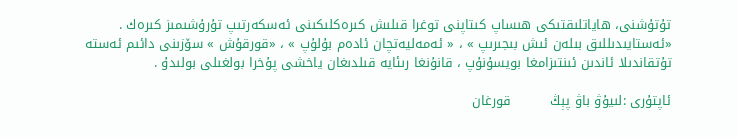تۇتۇشنى، ھاياتلىقتىكى ھىساپ كىتاپنى توغرا قىلىش كىرەكلىكىنى ئەسكەرتىپ تۇرۇشىمىز كىرەك . «ئەستايىدىللىق بىلەن ئىش بىجىرىپ » ، « ئەمەليەتچان ئادەم بۇلۇپ » ، «قورقۇش » سۆزىنى دائىم ئەستە تۇتقاندىلا ئاندىن ئىنتىزامغا بويسۇنۇپ ، قانۇنغا رىئايە قىلدىغان ياخشى پۇخرا بولغىلى بولىدۇ .

ئاپتۇرى :لىيۇۋ باۋ پېڭ         قورغان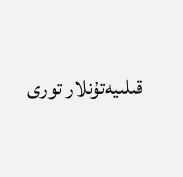قىلىيەتۇنلار تورى